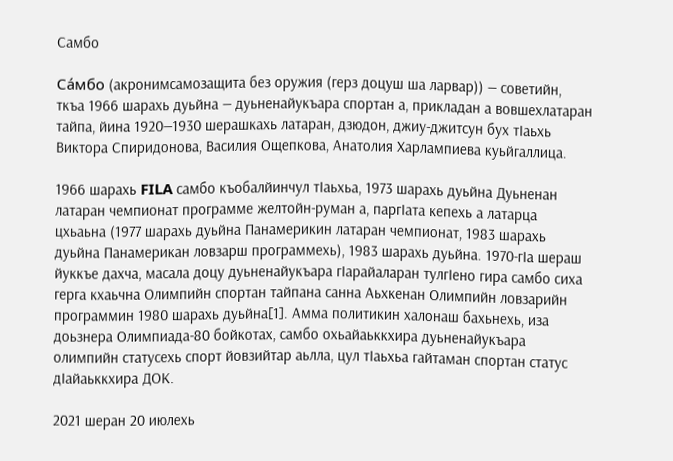Самбо

Са́мбо (акронимсамозащита без оружия (герз доцуш ша ларвар)) — советийн, ткъа 1966 шарахь дуьйна — дуьненайукъара спортан а, прикладан а вовшехлатаран тайпа, йина 1920—1930 шерашкахь латаран, дзюдон, джиу-джитсун бух тӀаьхь Виктора Спиридонова, Василия Ощепкова, Анатолия Харлампиева куьйгаллица.

1966 шарахь FILA самбо къобалйинчул тӀаьхьа, 1973 шарахь дуьйна Дуьненан латаран чемпионат программе желтойн-руман а, паргӀата кепехь а латарца цхьаьна (1977 шарахь дуьйна Панамерикин латаран чемпионат, 1983 шарахь дуьйна Панамерикан ловзарш программехь), 1983 шарахь дуьйна. 1970-гӀа шераш йуккъе дахча, масала доцу дуьненайукъара гӀарайаларан тулгӀено гира самбо сиха герга кхаьчна Олимпийн спортан тайпана санна Аьхкенан Олимпийн ловзарийн программин 1980 шарахь дуьйна[1]. Амма политикин халонаш бахьнехь, иза доьзнера Олимпиада-80 бойкотах, самбо охьайаьккхира дуьненайукъара олимпийн статусехь спорт йовзийтар аьлла, цул тӀаьхьа гайтаман спортан статус дӀайаьккхира ДОК.

2021 шеран 20 июлехь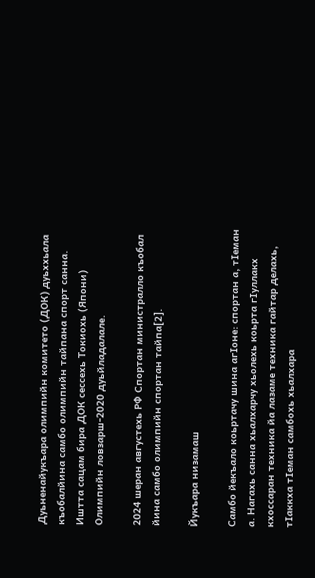Дуьненайукъара олимпийн комитето (ДОК) дуьххьала къобалйина самбо олимпийн тайпана спорт санна. Иштта сацам бира ДОК сессехь Токиохь (Япони) Олимпийн ловзарш-2020 дуьйладалале.

2024 шеран августехь РФ Спортан министралло къобал йина самбо олимпийн спортан тайпа[2].

Йукъара низамаш

Самбо йекъало коьртачу шина агӀоне: спортан а, тӀеман а. Нагахь санна хьалхарчу хьолехь коьрта гӀуллакх кхоссаран техника йа лазаме техника гайтар делахь, тӀаккха тӀеман самбохь хьалхара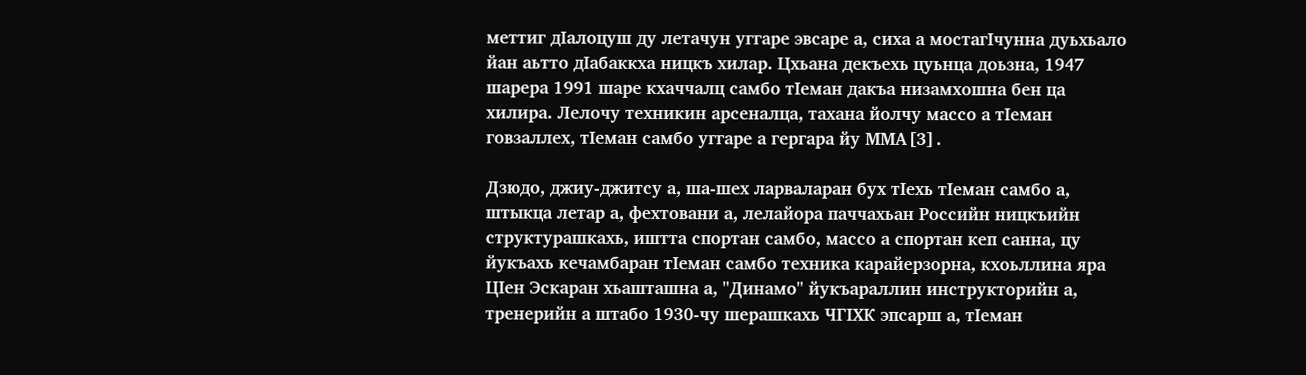меттиг дӀалоцуш ду летачун уггаре эвсаре а, сиха а мостагӀчунна дуьхьало йан аьтто дӀабаккха ницкъ хилар. Цхьана декъехь цуьнца доьзна, 1947 шарера 1991 шаре кхаччалц самбо тӀеман дакъа низамхошна бен ца хилира. Лелочу техникин арсеналца, тахана йолчу массо а тӀеман говзаллех, тӀеман самбо уггаре а гергара йу ММА[3].

Дзюдо, джиу-джитсу а, ша-шех ларваларан бух тӀехь тӀеман самбо а, штыкца летар а, фехтовани а, лелайора паччахьан Российн ницкъийн структурашкахь, иштта спортан самбо, массо а спортан кеп санна, цу йукъахь кечамбаран тӀеман самбо техника карайерзорна, кхоьллина яра ЦӀен Эскаран хьашташна а, "Динамо" йукъараллин инструкторийн а, тренерийн а штабо 1930-чу шерашкахь ЧГӀХК эпсарш а, тӀеман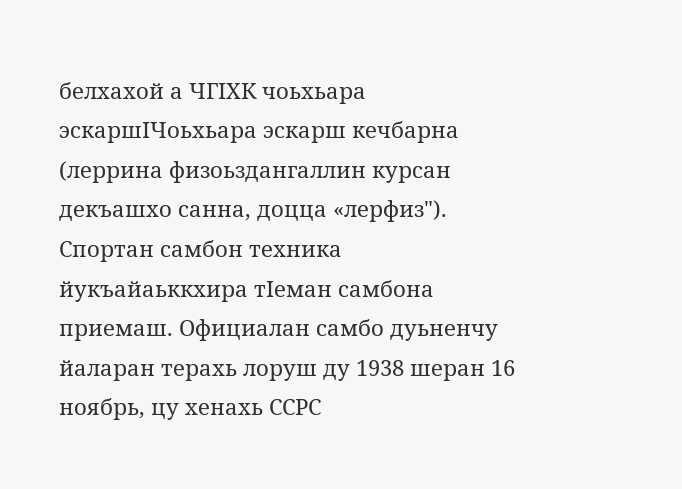белхахой а ЧГӀХК чоьхьара эскаршӀЧоьхьара эскарш кечбарна (леррина физоьздангаллин курсан декъашхо санна, доцца «лерфиз"). Спортан самбон техника йукъайаьккхира тӀеман самбона приемаш. Официалан самбо дуьненчу йаларан терахь лоруш ду 1938 шеран 16 ноябрь, цу хенахь ССРС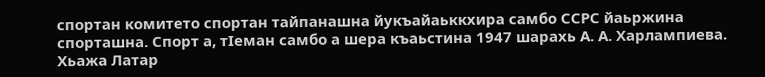спортан комитето спортан тайпанашна йукъайаьккхира самбо ССРС йаьржина спорташна. Спорт а, тӀеман самбо а шера къаьстина 1947 шарахь А. А. Харлампиева. Хьажа Латар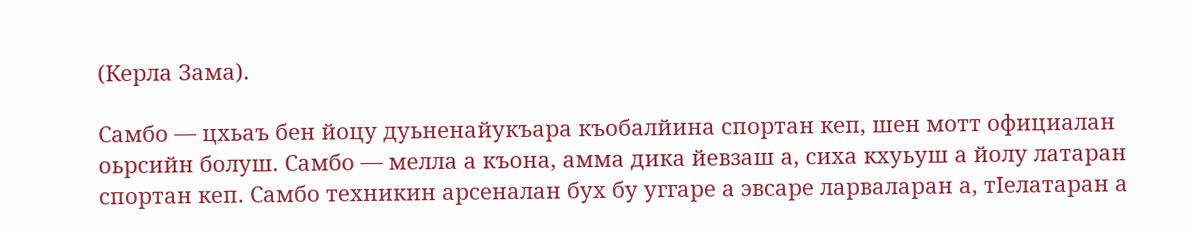(Керла Зама).

Самбо — цхьаъ бен йоцу дуьненайукъара къобалйина спортан кеп, шен мотт официалан оьрсийн болуш. Самбо — мелла а къона, амма дика йевзаш а, сиха кхуьуш а йолу латаран спортан кеп. Самбо техникин арсеналан бух бу уггаре а эвсаре ларваларан а, тӀелатаран а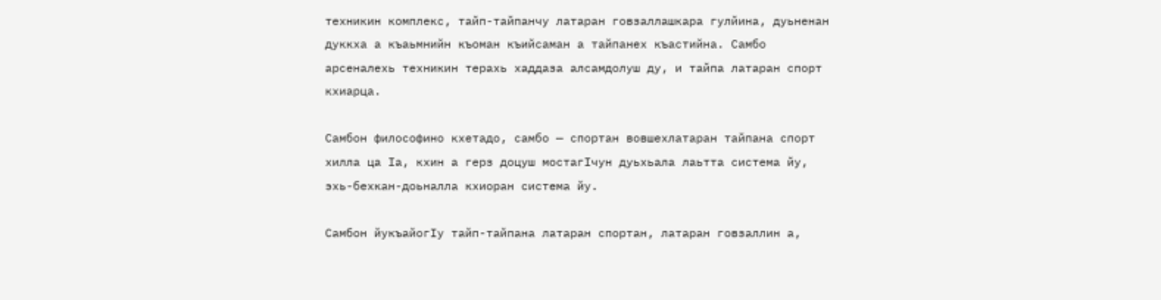техникин комплекс, тайп-тайпанчу латаран говзаллашкара гулйина, дуьненан дуккха а къаьмнийн къоман къийсаман а тайпанех къастийна. Самбо арсеналехь техникин терахь хаддаза алсамдолуш ду, и тайпа латаран спорт кхиарца.

Самбон философино кхетадо, самбо — спортан вовшехлатаран тайпана спорт хилла ца Ӏа, кхин а герз доцуш мостагӀчун дуьхьала лаьтта система йу, эхь-бехкан-доьналла кхиоран система йу.

Самбон йукъайогӀу тайп-тайпана латаран спортан, латаран говзаллин а,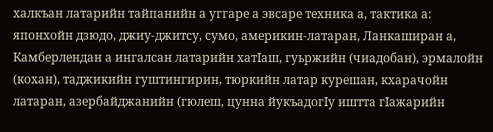халкъан латарийн тайпанийн а уггаре а эвсаре техника а, тактика а: японхойн дзюдо, джиу-джитсу, сумо, америкин-латаран, Ланкаширан а, Камберлендан а ингалсан латарийн хатӀаш, гуьржийн (чиадобан), эрмалойн (кохан), таджикийн гуштингирин, тюркийн латар курешан, кхарачойн латаран, азербайджанийн (гюлеш, цунна йукъадогӀу иштта гӀажарийн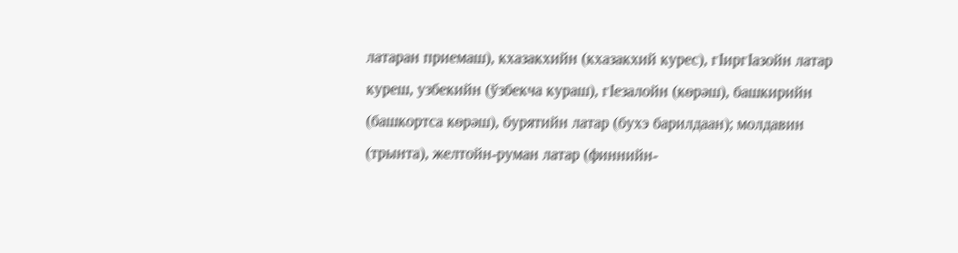латаран приемаш), кхазакхийн (кхазакхий курес), гӀиргӀазойн латар куреш, узбекийн (ўзбекча кураш), гӀезалойн (көрәш), башкирийн (башкортса көрәш), бурятийн латар (бухэ барилдаан); молдавин (трынта), желтойн-руман латар (финнийн-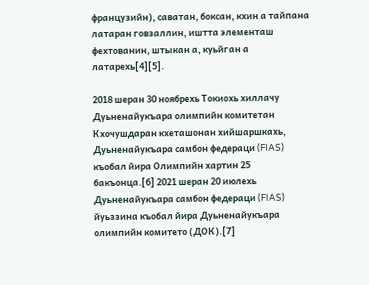французийн), саватан, боксан, кхин а тайпана латаран говзаллин, иштта элементаш фехтованин, штыкан а, куьйган а латарехь[4][5].

2018 шеран 30 ноябрехь Токиохь хиллачу Дуьненайукъара олимпийн комитетан Кхочушдаран кхеташонан хийшаршкахь, Дуьненайукъара самбон федераци (FIAS) къобал йира Олимпийн хартин 25 бакъонца.[6] 2021 шеран 20 июлехь Дуьненайукъара самбон федераци (FIAS) йуьззина къобал йира Дуьненайукъара олимпийн комитето (ДОК).[7]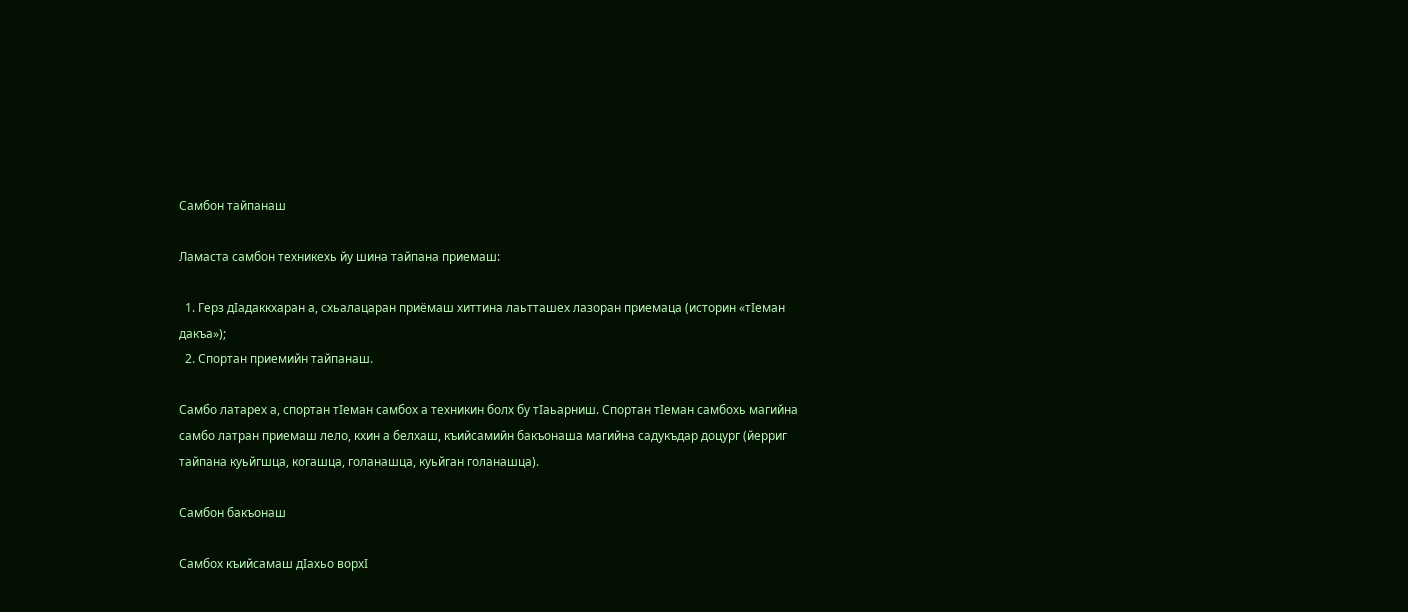Самбон тайпанаш

Ламаста самбон техникехь йу шина тайпана приемаш:

  1. Герз дӀадаккхаран а, схьалацаран приёмаш хиттина лаьтташех лазоран приемаца (историн «тӀеман дакъа»);
  2. Спортан приемийн тайпанаш.

Самбо латарех а, спортан тӀеман самбох а техникин болх бу тӀаьарниш. Спортан тӀеман самбохь магийна самбо латран приемаш лело, кхин а белхаш, къийсамийн бакъонаша магийна садукъдар доцург (йерриг тайпана куьйгшца, когашца, голанашца, куьйган голанашца).

Самбон бакъонаш

Самбох къийсамаш дӀахьо ворхӀ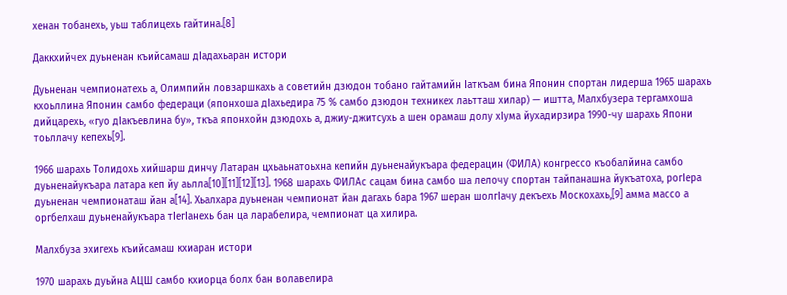хенан тобанехь, уьш таблицехь гайтина.[8]

Даккхийчех дуьненан къийсамаш дӀадахьаран истори

Дуьненан чемпионатехь а, Олимпийн ловзаршкахь а советийн дзюдон тобано гайтамийн Ӏаткъам бина Японин спортан лидерша 1965 шарахь кхоьллина Японин самбо федераци (японхоша дӀахьедира 75 % самбо дзюдон техникех лаьтташ хилар) — иштта, Малхбузера тергамхоша дийцарехь, «гуо дӀакъевлина бу», ткъа японхойн дзюдохь а, джиу-джитсухь а шен орамаш долу хӀума йухадирзира 1990-чу шарахь Япони тоьллачу кепехь[9].

1966 шарахь Толидохь хийшарш динчу Латаран цхьаьнатоьхна кепийн дуьненайукъара федерацин (ФИЛА) конгрессо къобалйина самбо дуьненайукъара латара кеп йу аьлла[10][11][12][13]. 1968 шарахь ФИЛАс сацам бина самбо ша лелочу спортан тайпанашна йукъатоха, рогӀера дуьненан чемпионаташ йан а[14]. Хьалхара дуьненан чемпионат йан дагахь бара 1967 шеран шолгӀачу декъехь Москохахь,[9] амма массо а оргбелхаш дуьненайукъара тӀегӀанехь бан ца ларабелира, чемпионат ца хилира.

Малхбуза эхигехь къийсамаш кхиаран истори

1970 шарахь дуьйна АЦШ самбо кхиорца болх бан волавелира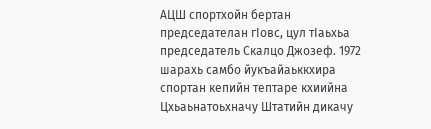АЦШ спортхойн бертан председателан гӀовс, цул тӀаьхьа председатель Скалцо Джозеф. 1972 шарахь самбо йукъайаьккхира спортан кепийн тептаре кхиийна Цхьаьнатоьхначу Штатийн дикачу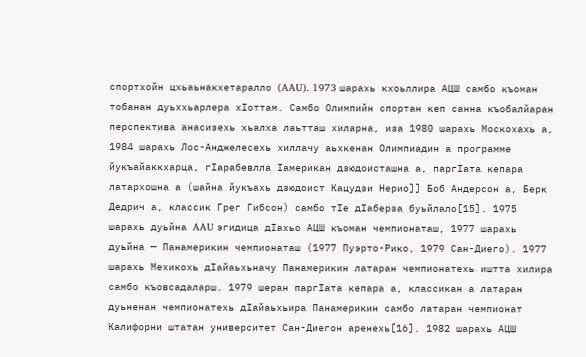спортхойн цхьаьнакхетаралло (AAU). 1973 шарахь кхоьллира АЦШ самбо къоман тобанан дуьххьарлера хӀоттам. Самбо Олимпийн спортан кеп санна къобалйаран перспектива анасизехь хьалха лаьтташ хиларна, иза 1980 шарахь Москохахь а, 1984 шарахь Лос-Анджелесехь хиллачу аьхкенан Олимпиадин а программе йукъайаккхарца, гӀарабевлла Ӏамерикан дзюдоисташна а, паргӀата кепара латархошна а (шайна йукъахь дзюдоист Кацудзи Нерио]] Боб Андерсон а, Берк Дедрич а, классик Грег Гибсон) самбо тӀе дӀаберза буьйлало[15]. 1975 шарахь дуьйна AAU эгидица дӀахьо АЦШ къоман чемпионаташ, 1977 шарахь дуьйна — Панамерикин чемпионаташ (1977 Пуэрто-Рико, 1979 Сан-Диего). 1977 шарахь Мехикохь дӀайаьхьначу Панамерикин латаран чемпионатехь иштта хилира самбо къовсадаларш. 1979 шеран паргӀата кепара а, классикан а латаран дуьненан чемпионатехь дӀайаьхьира Панамерикин самбо латаран чемпионат Калифорни штатан университет Сан-Диегон аренехь[16]. 1982 шарахь АЦШ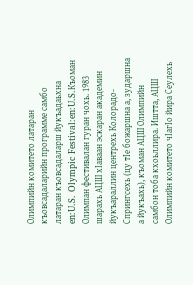Олимпийн комитето латаран къовсадаларийн программе самбо латаран къовсадаларш йукъадаьхна en:U.S. Olympic Festival:en:U.S.Къоман Олимпан фестивалан гуран чохь. 1983 шарахь АЦШ хӀаваан эскаран академин йукъараллин центрехь Колорадо-Спрингсехь (цу тӀе божаршна а, зударшна а йукъахь), къоман АЦШ Олимпийн самбон тоба кхоьллира. Иштта, АЦШ Олимпийн комитето чӀагӀо йира Сеулехь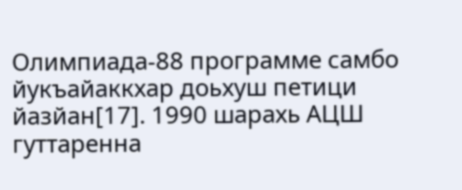Олимпиада-88 программе самбо йукъайаккхар доьхуш петици йазйан[17]. 1990 шарахь АЦШ гуттаренна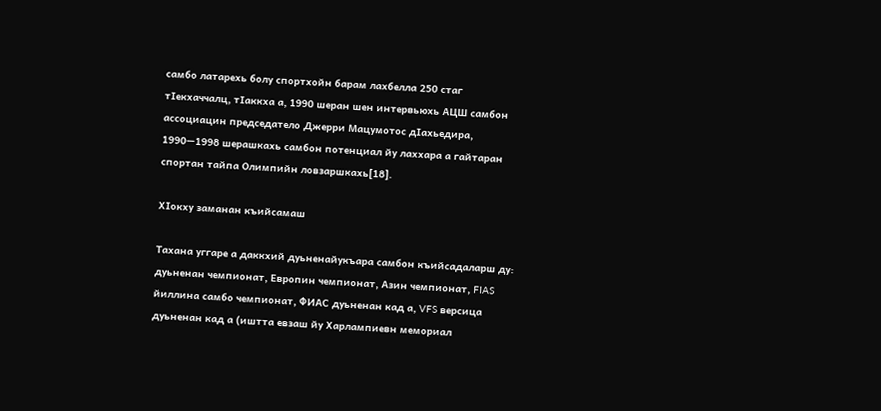самбо латарехь болу спортхойн барам лахбелла 250 стаг тӀекхаччалц, тӀаккха а, 1990 шеран шен интервьюхь АЦШ самбон ассоциацин председатело Джерри Мацумотос дӀахьедира, 1990—1998 шерашкахь самбон потенциал йу лаххара а гайтаран спортан тайпа Олимпийн ловзаршкахь[18].

ХӀокху заманан къийсамаш

Тахана уггаре а даккхий дуьненайукъара самбон къийсадаларш ду: дуьненан чемпионат, Европин чемпионат, Азин чемпионат, FIAS йиллина самбо чемпионат, ФИАС дуьненан кад а, VFS версица дуьненан кад а (иштта евзаш йу Харлампиевн мемориал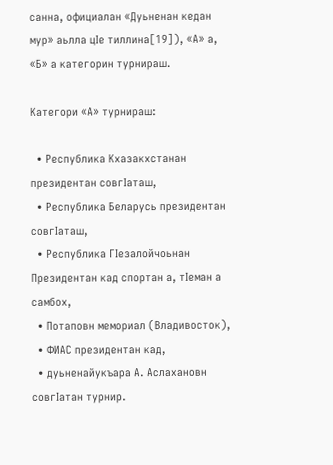санна, официалан «Дуьненан кедан мур» аьлла цӀе тиллина[19]), «А» а, «Б» а категорин турнираш.

Категори «А» турнираш:

  • Республика Кхазакхстанан президентан совгӀаташ,
  • Республика Беларусь президентан совгӀаташ,
  • Республика ГӀезалойчоьнан Президентан кад спортан а, тӀеман а самбох,
  • Потаповн мемориал (Владивосток),
  • ФИАС президентан кад,
  • дуьненайукъара А. Аслахановн совгӀатан турнир.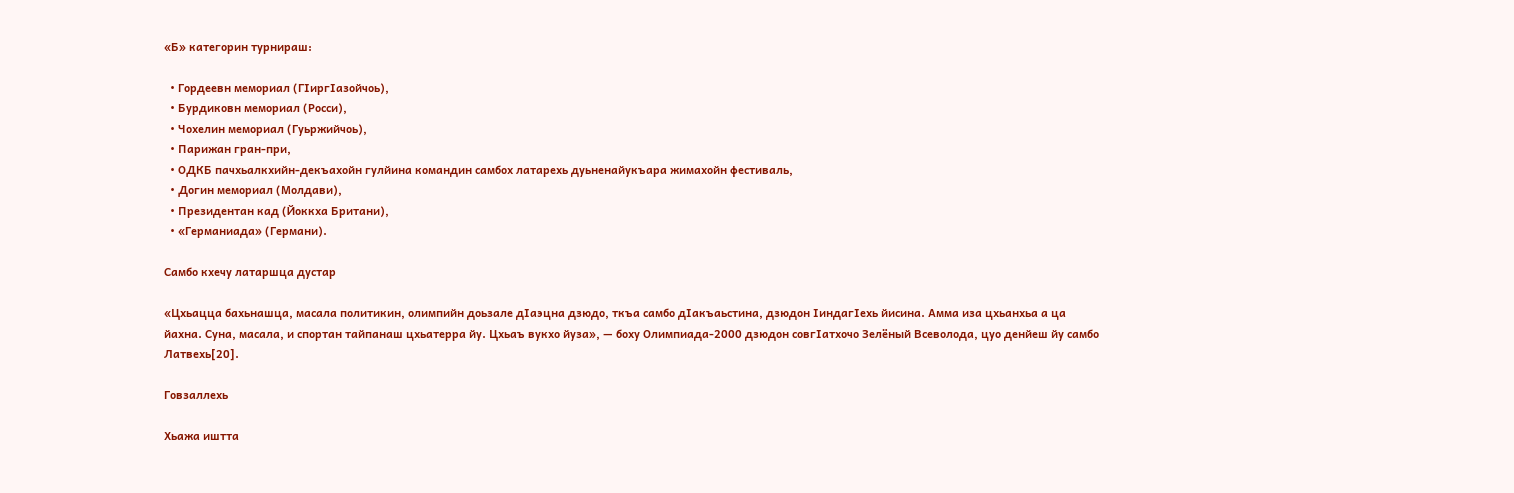«Б» категорин турнираш:

  • Гордеевн мемориал (ГӀиргӀазойчоь),
  • Бурдиковн мемориал (Росси),
  • Чохелин мемориал (Гуьржийчоь),
  • Парижан гран-при,
  • ОДКБ пачхьалкхийн-декъахойн гулйина командин самбох латарехь дуьненайукъара жимахойн фестиваль,
  • Догин мемориал (Молдави),
  • Президентан кад (Йоккха Британи),
  • «Германиада» (Германи).

Самбо кхечу латаршца дустар

«Цхьацца бахьнашца, масала политикин, олимпийн доьзале дӀаэцна дзюдо, ткъа самбо дӀакъаьстина, дзюдон ӀиндагӀехь йисина. Амма иза цхьанхьа а ца йахна. Суна, масала, и спортан тайпанаш цхьатерра йу. Цхьаъ вукхо йуза», — боху Олимпиада-2000 дзюдон совгӀатхочо Зелёный Всеволода, цуо денйеш йу самбо Латвехь[20].

Говзаллехь

Хьажа иштта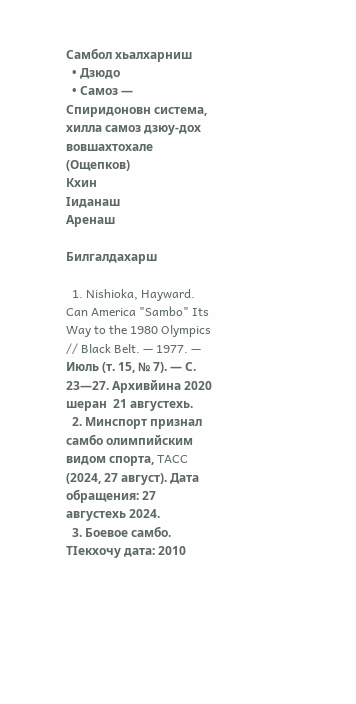Самбол хьалхарниш
  • Дзюдо
  • Самоз — Спиридоновн система, хилла самоз дзюу-дох вовшахтохале (Ощепков)
Кхин
Ӏиданаш
Аренаш

Билгалдахарш

  1. Nishioka, Hayward. Can America "Sambo" Its Way to the 1980 Olympics // Black Belt. — 1977. — Июль (т. 15, № 7). — С. 23—27. Архивйина 2020  шеран  21 августехь.
  2. Минспорт признал самбо олимпийским видом спорта, TACC (2024, 27 август). Дата обращения: 27 августехь 2024.
  3. Боевое самбо. ТӀекхочу дата: 2010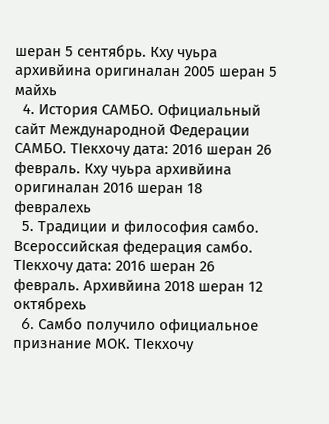шеран 5 сентябрь. Кху чуьра архивйина оригиналан 2005 шеран 5 майхь
  4. История САМБО. Официальный сайт Международной Федерации САМБО. ТӀекхочу дата: 2016 шеран 26 февраль. Кху чуьра архивйина оригиналан 2016 шеран 18 февралехь
  5. Традиции и философия самбо. Всероссийская федерация самбо. ТӀекхочу дата: 2016 шеран 26 февраль. Архивйина 2018 шеран 12 октябрехь
  6. Cамбо получило официальное признание МОК. ТӀекхочу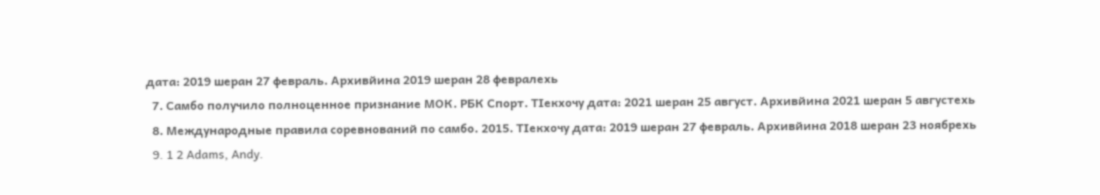дата: 2019 шеран 27 февраль. Архивйина 2019 шеран 28 февралехь
  7. Самбо получило полноценное признание МОК. РБК Спорт. ТӀекхочу дата: 2021 шеран 25 август. Архивйина 2021 шеран 5 августехь
  8. Международные правила соревнований по самбо. 2015. ТӀекхочу дата: 2019 шеран 27 февраль. Архивйина 2018 шеран 23 ноябрехь
  9. 1 2 Adams, Andy.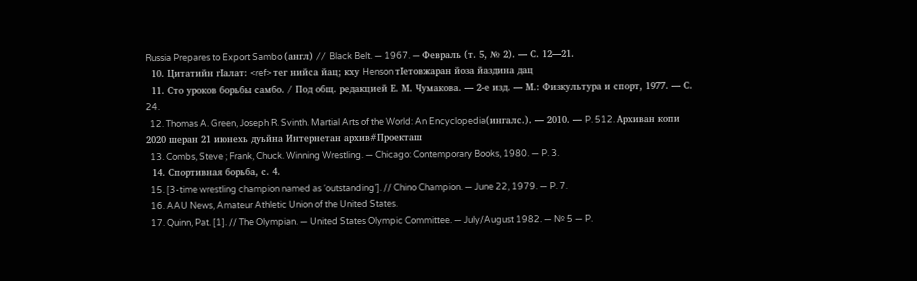Russia Prepares to Export Sambo (англ) // Black Belt. — 1967. — Февраль (т. 5, № 2). — С. 12—21.
  10. Цитатийн гӀалат: <ref> тег нийса йац; кху Henson тIетовжаран йоза йаздина дац
  11. Сто уроков борьбы самбо. / Под общ. редакцией Е. М. Чумакова. — 2-е изд. — М.: Физкультура и спорт, 1977. — С. 24.
  12. Thomas A. Green, Joseph R. Svinth. Martial Arts of the World: An Encyclopedia(ингалс.). — 2010. — P. 512. Архиван копи 2020 шеран 21 июнехь дуьйна Интернетан архив#Проекташ
  13. Combs, Steve ; Frank, Chuck. Winning Wrestling. — Chicago: Contemporary Books, 1980. — P. 3.
  14. Спортивная борьба, с. 4.
  15. [3-time wrestling champion named as ‘outstanding’]. // Chino Champion. — June 22, 1979. — P. 7.
  16. AAU News, Amateur Athletic Union of the United States.
  17. Quinn, Pat. [1]. // The Olympian. — United States Olympic Committee. — July/August 1982. — № 5 — P.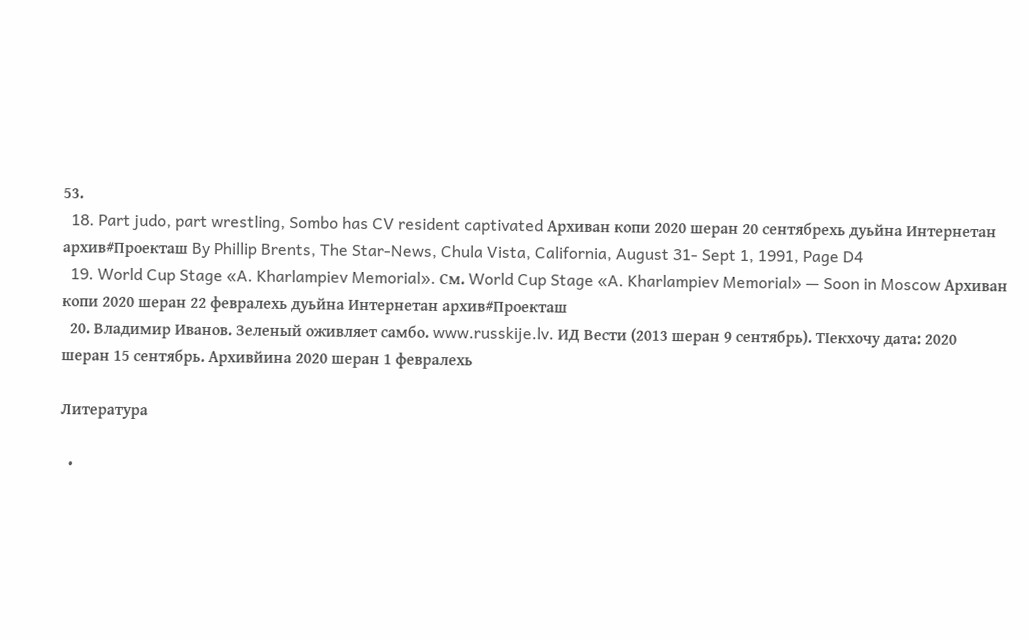53.
  18. Part judo, part wrestling, Sombo has CV resident captivated Архиван копи 2020 шеран 20 сентябрехь дуьйна Интернетан архив#Проекташ By Phillip Brents, The Star-News, Chula Vista, California, August 31- Sept 1, 1991, Page D4
  19. World Cup Stage «A. Kharlampiev Memorial». См. World Cup Stage «A. Kharlampiev Memorial» — Soon in Moscow Архиван копи 2020 шеран 22 февралехь дуьйна Интернетан архив#Проекташ
  20. Владимир Иванов. Зеленый оживляет самбо. www.russkije.lv. ИД Вести (2013 шеран 9 сентябрь). ТӀекхочу дата: 2020 шеран 15 сентябрь. Архивйина 2020 шеран 1 февралехь

Литература

  •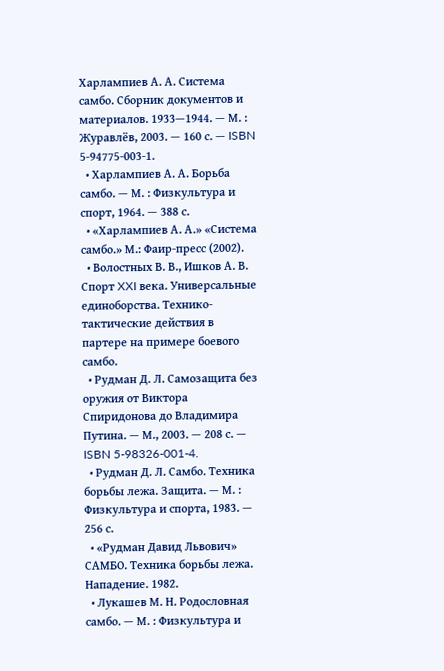Харлампиев А. А. Система самбо. Сборник документов и материалов. 1933—1944. — М. : Журавлёв, 2003. — 160 с. — ISBN 5-94775-003-1.
  • Харлампиев А. А. Борьба самбо. — М. : Физкультура и спорт, 1964. — 388 с.
  • «Харлампиев А. А.» «Система самбо.» М.: Фаир-пресс (2002).
  • Волостных В. В., Ишков А. В. Спорт XXI века. Универсальные единоборства. Технико-тактические действия в партере на примере боевого самбо.
  • Рудман Д. Л. Самозащита без оружия от Виктора Спиридонова до Владимира Путина. — М., 2003. — 208 с. — ISBN 5-98326-001-4.
  • Рудман Д. Л. Самбо. Техника борьбы лежа. Защита. — М. : Физкультура и спорта, 1983. — 256 с.
  • «Рудман Давид Львович» САМБО. Техника борьбы лежа. Нападение. 1982.
  • Лукашев М. Н. Родословная самбо. — М. : Физкультура и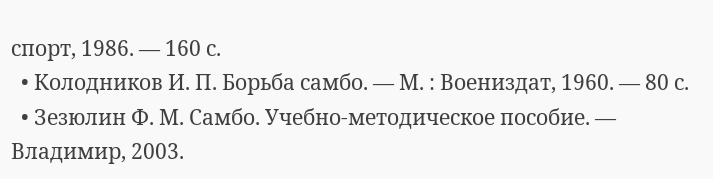спорт, 1986. — 160 с.
  • Колодников И. П. Борьба самбо. — М. : Воениздат, 1960. — 80 с.
  • Зезюлин Ф. М. Самбо. Учебно-методическое пособие. — Владимир, 2003.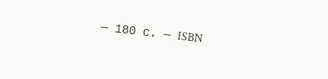— 180 с. — ISBN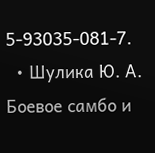5-93035-081-7.
  • Шулика Ю. А. Боевое самбо и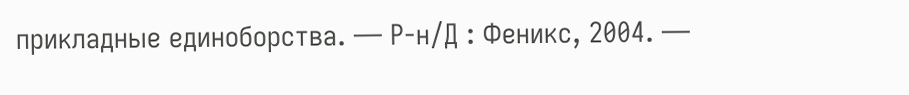прикладные единоборства. — Р-н/Д : Феникс, 2004. —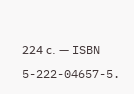224 с. — ISBN 5-222-04657-5.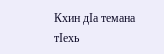Кхин дӀа темана тӀехь